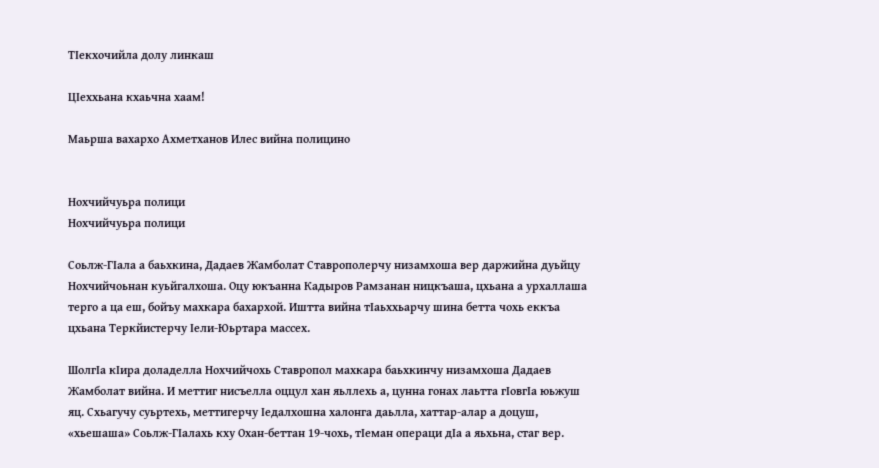ТIекхочийла долу линкаш

ЦIеххьана кхаьчна хаам!

Маьрша вахархо Ахметханов Илес вийна полицино


Нохчийчуьра полици
Нохчийчуьра полици

Соьлж-ГIала а баьхкина, Дадаев Жамболат Ставрополерчу низамхоша вер даржийна дуьйцу Нохчийчоьнан куьйгалхоша. Оцу юкъанна Кадыров Рамзанан ницкъаша, цхьана а урхаллаша терго а ца еш, бойъу махкара бахархой. Иштта вийна тIаьххьарчу шина бетта чохь еккъа цхьана Теркйистерчу Iели-Юьртара массех.

ШолгIа кIира доладелла Нохчийчохь Ставропол махкара баьхкинчу низамхоша Дадаев Жамболат вийна. И меттиг нисъелла оццул хан яьллехь а, цунна гонах лаьтта гIовгIа юьжуш яц. Схьагучу суьртехь, меттигерчу Iедалхошна халонга даьлла, хаттар-алар а доцуш, «хьешаша» Соьлж-ГIалахь кху Охан-беттан 19-чохь, тIеман операци дIа а яьхьна, стаг вер.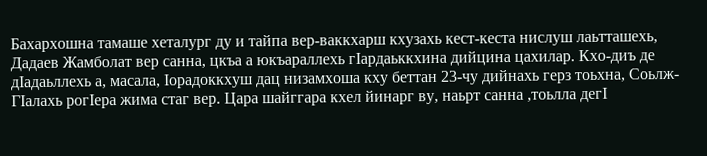Бахархошна тамаше хеталург ду и тайпа вер-ваккхарш кхузахь кест-кеста нислуш лаьтташехь, Дадаев Жамболат вер санна, цкъа а юкъараллехь гIардаьккхина дийцина цахилар. Кхо-диъ де дIадаьллехь а, масала, Iорадоккхуш дац низамхоша кху беттан 23-чу дийнахь герз тоьхна, Соьлж-ГIалахь рогIера жима стаг вер. Цара шайггара кхел йинарг ву, наьрт санна ,тоьлла дегI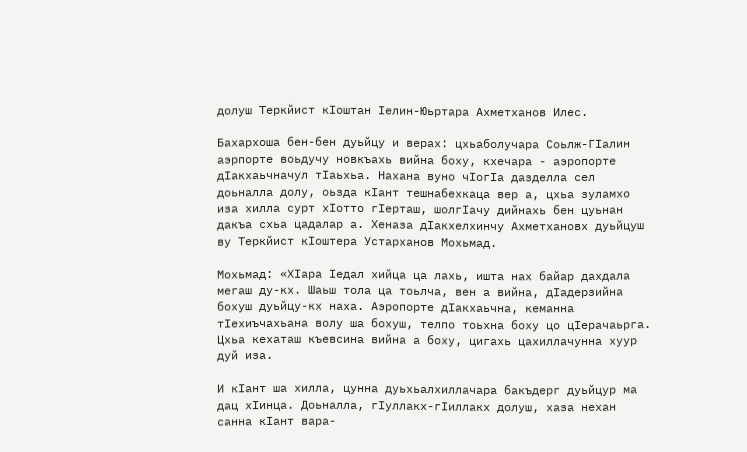долуш Теркйист кIоштан Iелин-Юьртара Ахметханов Илес.

Бахархоша бен-бен дуьйцу и верах: цхьаболучара Соьлж-ГIалин аэрпорте воьдучу новкъахь вийна боху, кхечара - аэропорте дIакхаьчначул тIаьхьа. Нахана вуно чIогIа дазделла сел доьналла долу, оьзда кIант тешнабехкаца вер а, цхьа зуламхо иза хилла сурт хIотто гIерташ, шолгIачу дийнахь бен цуьнан дакъа схьа цадалар а. Хеназа дIакхелхинчу Ахметхановх дуьйцуш ву Теркйист кIоштера Устарханов Мохьмад.

Мохьмад: «ХIара Iедал хийца ца лахь, ишта нах байар дахдала мегаш ду-кх. Шаьш тола ца тоьлча, вен а вийна, дIадерзийна бохуш дуьйцу-кх наха. Аэропорте дIакхаьчна, кеманна тIехиъчахьана волу ша бохуш, телпо тоьхна боху цо цIерачаьрга. Цхьа кехаташ къевсина вийна а боху, цигахь цахиллачунна хуур дуй иза.

И кIант ша хилла, цунна дуьхьалхиллачара бакъдерг дуьйцур ма дац хIинца. Доьналла, гIуллакх-гIиллакх долуш, хаза нехан санна кIант вара-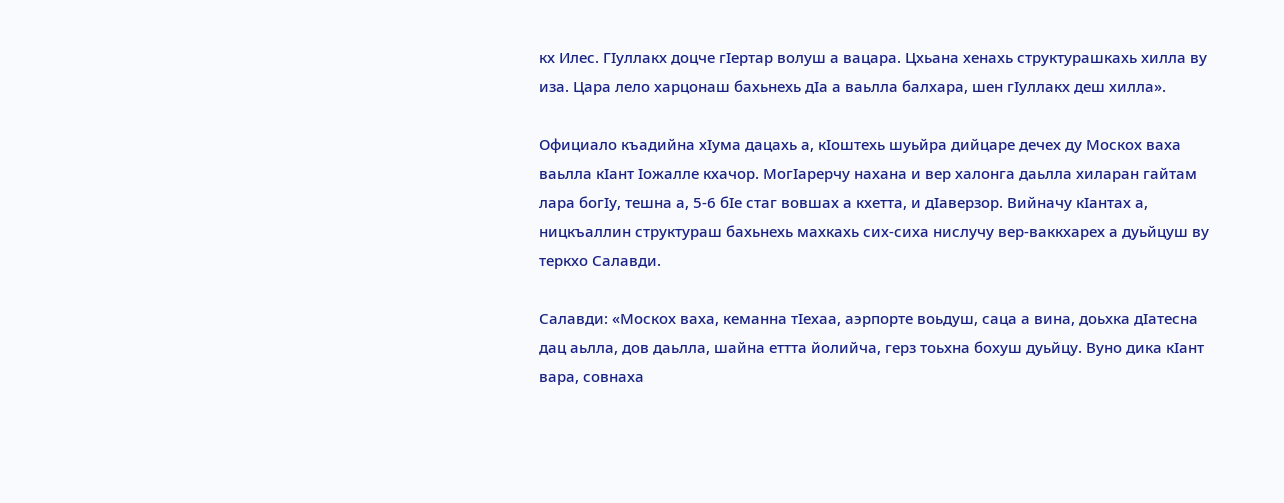кх Илес. ГIуллакх доцче гIертар волуш а вацара. Цхьана хенахь структурашкахь хилла ву иза. Цара лело харцонаш бахьнехь дIа а ваьлла балхара, шен гIуллакх деш хилла».

Официало къадийна хIума дацахь а, кIоштехь шуьйра дийцаре дечех ду Москох ваха ваьлла кIант Iожалле кхачор. МогIарерчу нахана и вер халонга даьлла хиларан гайтам лара богIу, тешна а, 5-6 бIе стаг вовшах а кхетта, и дIаверзор. Вийначу кIантах а, ницкъаллин структураш бахьнехь махкахь сих-сиха нислучу вер-ваккхарех а дуьйцуш ву теркхо Салавди.

Салавди: «Москох ваха, кеманна тIехаа, аэрпорте воьдуш, саца а вина, доьхка дIатесна дац аьлла, дов даьлла, шайна еттта йолийча, герз тоьхна бохуш дуьйцу. Вуно дика кIант вара, совнаха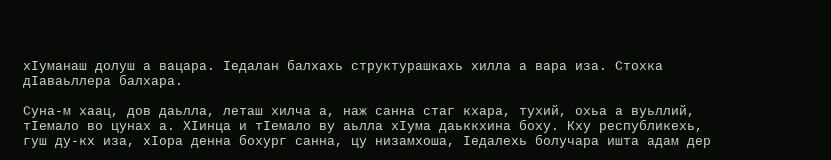хIуманаш долуш а вацара. Iедалан балхахь структурашкахь хилла а вара иза. Стохка дIаваьллера балхара.

Суна-м хаац, дов даьлла, леташ хилча а, наж санна стаг кхара, тухий, охьа а вуьллий, тIемало во цунах а. ХIинца и тIемало ву аьлла хIума даьккхина боху. Кху республикехь, гуш ду-кх иза, хIора денна бохург санна, цу низамхоша, Iедалехь болучара ишта адам дер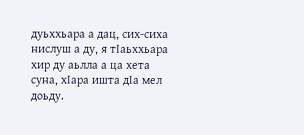дуьххьара а дац, сих-сиха нислуш а ду, я тIаьххьара хир ду аьлла а ца хета суна, хIара ишта дIа мел доьду.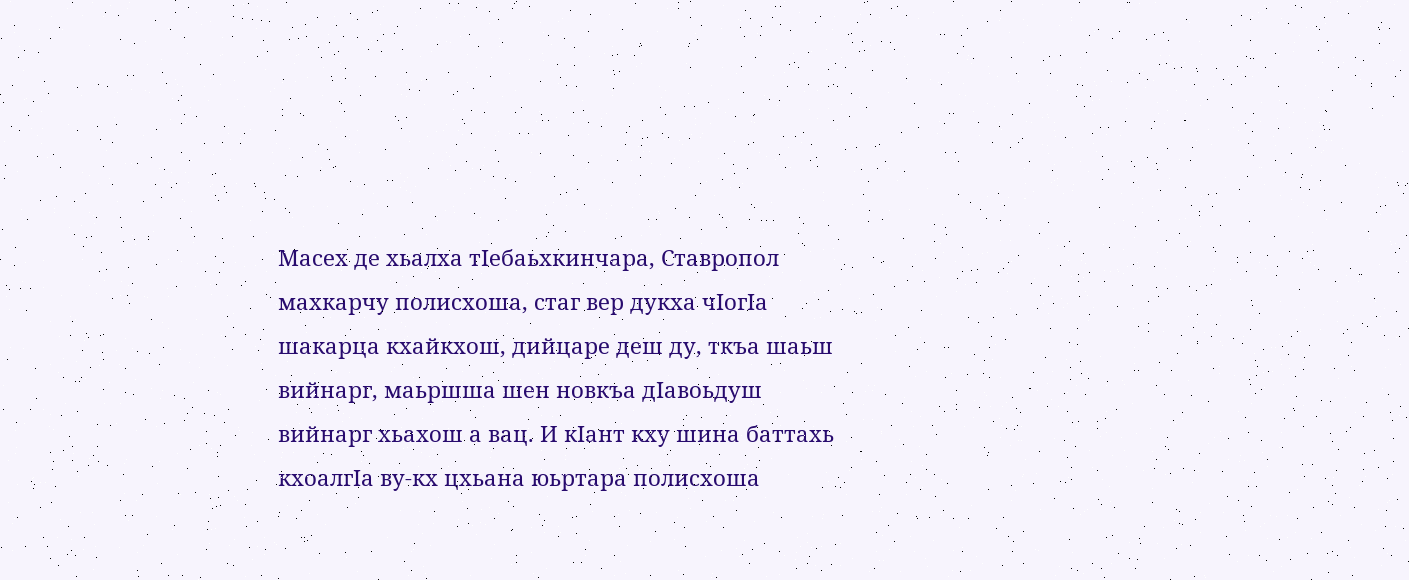Масех де хьалха тIебаьхкинчара, Ставропол махкарчу полисхоша, стаг вер дукха чIогIа шакарца кхайкхош, дийцаре деш ду, ткъа шаьш вийнарг, маьршша шен новкъа дIавоьдуш вийнарг хьахош а вац. И кIант кху шина баттахь кхоалгIа ву-кх цхьана юьртара полисхоша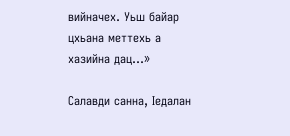вийначех. Уьш байар цхьана меттехь а хазийна дац…»

Салавди санна, Iедалан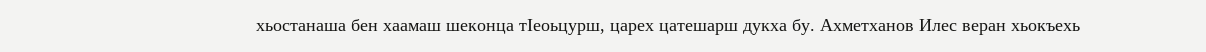хьостанаша бен хаамаш шеконца тIеоьцурш, царех цатешарш дукха бу. Ахметханов Илес веран хьокъехь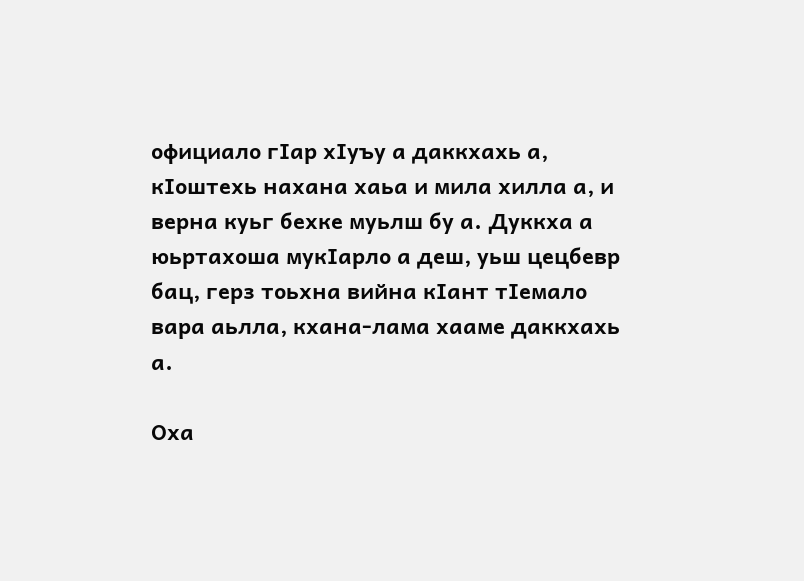официало гIар хIуъу а даккхахь а, кIоштехь нахана хаьа и мила хилла а, и верна куьг бехке муьлш бу а. Дуккха а юьртахоша мукIарло а деш, уьш цецбевр бац, герз тоьхна вийна кIант тIемало вара аьлла, кхана-лама хааме даккхахь а.

Оха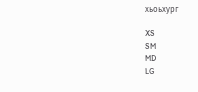хьоьхург

XS
SM
MD
LG